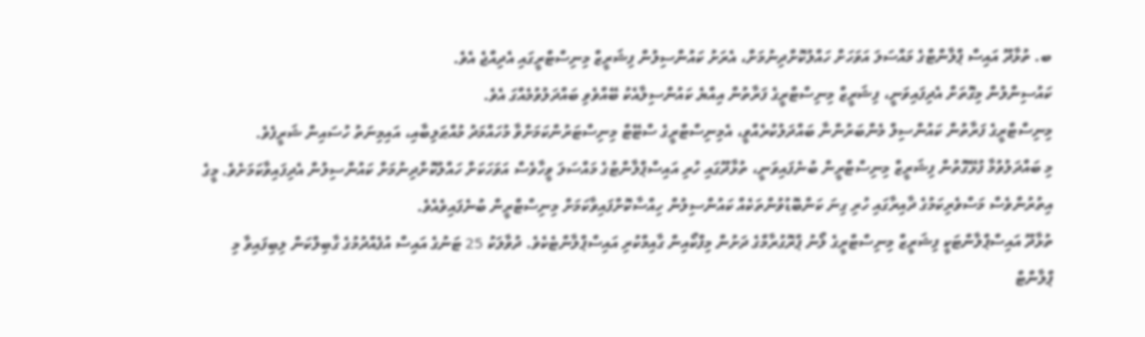ބ. ތުޅާދޫ އައިސް ޕްލާންޓްގެ މައްސަލަ އަވަހަށް ހައްލުކޮށްދިނުމަށް، އެރަށު ކައުންސިލުން ފިޝަރީޒް މިނިސްޓްރީގައި އެދިއްޖެ އެވެ.
ކައުސިންލުން މިގޮތަށް އެދިފައިވަނީ، ފިޝަރީޒް މިނިސްޓްރީގެ ފަރާތުން އިއްޔެ ކައުންސިލާއެކު ބޭއްވެވި ބައްދަލުވުމެއްގަ އެވެ.
މިނިސްޓްރީގެ ފަރާތުން ކައުންސިލް މެންބަރުންނާ ބައްދަލުކުރެއްވީ، އެމިނިސްޓްރީގެ ސްޓޭޓް މިނިސްޓަރުންކަމަށްވާ މުހައްމަދު މުއްޠަލިބާއި، އައިމިނަތު ހުސައިން ޝަރީފެވެ.
މި ބައްދަލުވުމާ ފުޅޭގޮތުން ފިޝަރީޒް މިނިސްޓްރީން ބުނެފައިވަނީ، ތުޅާދޫގައި ހުރި އައިސްޕްލާންޓުގެ މައްސަލަ ވީހާވެސް އަވަހަކަށް ހައްލުކޮށްދިނުމަށް ކައުންސިލުން އެދިފައިވާކަމަށެވެ. މީގެ އިތުރުންވެސް މަސްވެރިކަމުގެ ދާއިރާގައި ހުރި ގިނަ ކަންބޮޑުވުންތަކެއް ކައުންސިލުން ހިއްސާކޮށްފައިވާކަމަށް މިނިސްޓްރީން ބުނެފައިވެއެވެ.
ތުޅާދޫ އައިސްޕްލާންޓަކީ ފިޝަރީޒް މިނިސްޓްރީގެ ލޯނު ޕްރޮގުރާމްގެ ދަށުން މިފްކޯއިން ގާއިމްކުރި އައިސްޕްލާންޓެކެވެ. ދުވާލަކު 25 ޓަނުގެ އައިސް އުފެއްދުމުގެ ގާބިލްކަން ލިބިފައިވާ މި ޕްލާންޓް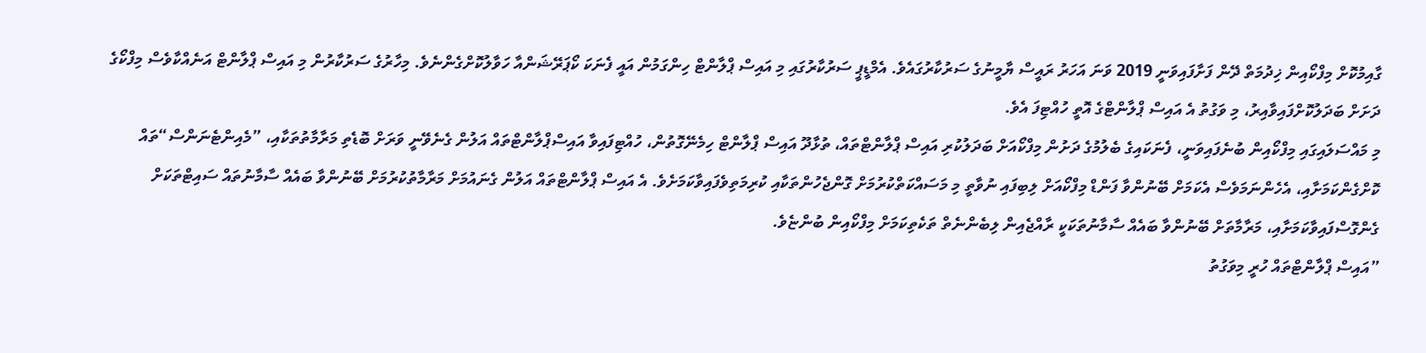ގާއިމުކޮށް މިފްކޯއިން ޚިދުމަތް ދޭން ފަށާފައިވަނީ 2019 ވަނަ އަހަރު ރައީސް ޔާމީނުގެ ސަރުކާރުގައެވެ. އެމްޑީޕީ ސަރުކާރުގައި މި އައިސް ޕްލާންޓް ހިންގަމުން އައީ ފެނަކަ ކޯޕަރޭޝަންއާ ހަވާލުކޮށްގެންނެވެ. މިހާރުގެ ސަރުކާރުން މި އައިސް ޕްލާންޓް އަނެއްކާވެސް މިފްކޯގެ ދަށަށް ބަދަލުކޮށްފައިވާއިރު، މި ވަގުތު އެ އައިސް ޕްލާންޓްގެ އޮތީ ހުއްޓިފަ އެވެ.
މި މައްސަލައިގައި މިފްކޯއިން ބުނެފައިވަނީ، ފެނަކައިގެ ބެލުމުގެ ދަށުން މިފްކޯއަށް ބަދަލުކުރި އައިސް ޕްލާންޓްތައް، ތުޅާދޫ އައިސް ޕްލާންޓް ހިމެނޭގޮތުން، ހުއްޓިފައިވާ އައިސްޕްލާންޓްތައް އަލުން ގެނެވޭނީ ވަރަށް ބޮޑެތި މަރާމާތުތަކާއި، ”މެއިންޓެނަންސް“ތައް ކޮށްގެންކަމަށާއި، އެހެންނަމަވެސް އެކަމަށް ބޭނުންވާ ފަންޑް މިފްކޯއަށް ލިބިފައި ނުވާތީ މި މަސައްކަތްކުރުމަށް ގޮންޖެހުންތަކާއި ކުރިމަތިވެފައިވާކަމަށެވެ. އެ އައިސް ޕްލާންޓްތައް އަލުން ގެނައުމަށް މަރާމާތުކުރުމަށް ބޭނުންވާ ބައެއް ސާމާނުތައް ސައިޓްތަކަށް ގެންގޮސްފައިވާކަމަށާއި، މަރާމާތަށް ބޭނުންވާ ބައެއް ސާމާނުތަކަކީ ރާއްޖެއިން ލިބެންނެތް ތަކެތިކަމަށް މިފްކޯއިން ބުންޏެވެ.
”އައިސް ޕްލާންޓްތައް ހުރީ މިވަގުތު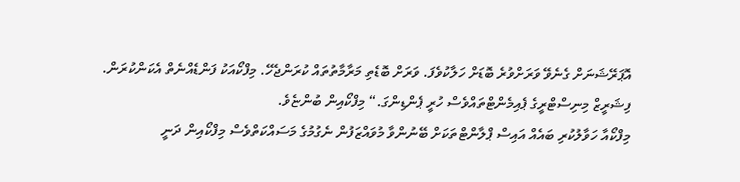އޮޕަރޭޝަނަށް ގެނެވޭ ވަރަށްވުރެ ބޮޑަށް ހަލާކުވެފަ. ވަރަށް ބޮޑެތި މަރާމާތުތައް ކުރަންޖެހޭ. މިފްކޯއަކު ފަންޑެއްނެތް އެކަންކުރަން. ފިޝަރީޒް މިނިސްޓްރީގެ ޕެއިމެންޓްތައްވެސް ހުރީ ޕެންޑިންގަ.“ މިފްކޯއިން ބުންޏެވެ.
މިފްކޯއާ ހަވާލުކުރި ބައެއް އައިސް ޕްލާންޓްތަކަށް ބޭނުންވާ މުވައްޒަފުން ނެގުމުގެ މަސައްކަތްވެސް މިފްކޯއިން ދަނީ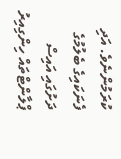ކުރަމުންނެވެ. އަދި ފެނަކައިގެ ބެލުމުގެ ދަށުގައި އައިސް ޕްލާންޓްތައް ހިންގިއިރު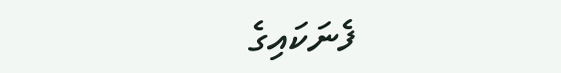ފެނަކައިގެ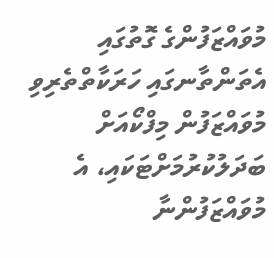މުވައްޒަފުންގެ ގޮތުގައި އެތަންތާނގައި ހަރަކާތްތެރިވި މުވައްޒަފުން މިފްކޯއަށް ބަދަލުކުރުމަށްޓަކައި، އެ މުވައްޒަފުންނާ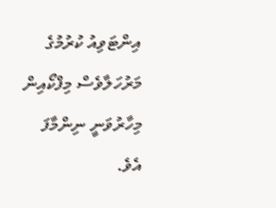އިންޓަވިއު ކުރުމުގެ މަރުހަލާވެސް މިފްކޯއިން މިހާރުވަނީ ނިންމާފަ އެވެ.